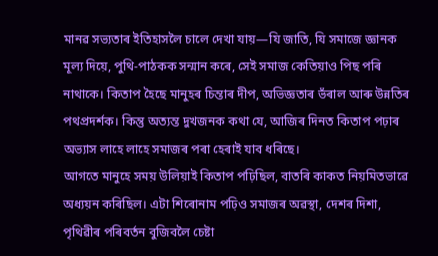মানৱ সভ্যতাৰ ইতিহাসলৈ চালে দেখা যায়—যি জাতি, যি সমাজে জ্ঞানক মূল্য দিয়ে, পুথি-পাঠকক সন্মান কৰে, সেই সমাজ কেতিয়াও পিছ পৰি নাথাকে। কিতাপ হৈছে মানুহৰ চিন্তাৰ দীপ, অভিজ্ঞতাৰ ভঁৰাল আৰু উন্নতিৰ পথপ্ৰদৰ্শক। কিন্তু অত্যন্ত দুখজনক কথা যে, আজিৰ দিনত কিতাপ পঢ়াৰ অভ্যাস লাহে লাহে সমাজৰ পৰা হেৰাই যাব ধৰিছে।
আগতে মানুহে সময় উলিয়াই কিতাপ পঢ়িছিল, বাতৰি কাকত নিয়মিতভাৱে অধ্যয়ন কৰিছিল। এটা শিৰোনাম পঢ়িও সমাজৰ অৱস্থা, দেশৰ দিশা, পৃথিৱীৰ পৰিবর্তন বুজিবলৈ চেষ্টা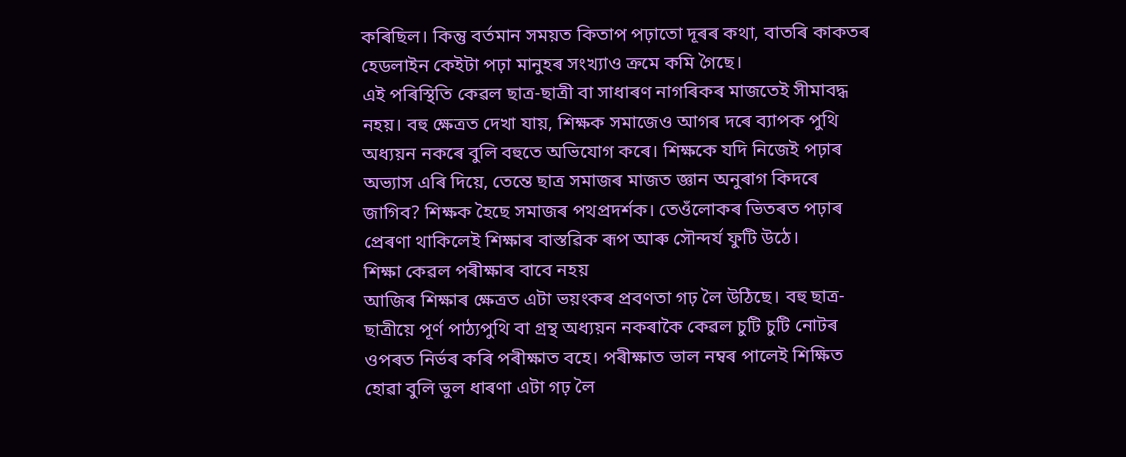কৰিছিল। কিন্তু বৰ্তমান সময়ত কিতাপ পঢ়াতো দূৰৰ কথা, বাতৰি কাকতৰ হেডলাইন কেইটা পঢ়া মানুহৰ সংখ্যাও ক্ৰমে কমি গৈছে।
এই পৰিস্থিতি কেৱল ছাত্ৰ-ছাত্ৰী বা সাধাৰণ নাগৰিকৰ মাজতেই সীমাবদ্ধ নহয়। বহু ক্ষেত্ৰত দেখা যায়, শিক্ষক সমাজেও আগৰ দৰে ব্যাপক পুথি অধ্যয়ন নকৰে বুলি বহুতে অভিযোগ কৰে। শিক্ষকে যদি নিজেই পঢ়াৰ অভ্যাস এৰি দিয়ে, তেন্তে ছাত্র সমাজৰ মাজত জ্ঞান অনুৰাগ কিদৰে জাগিব? শিক্ষক হৈছে সমাজৰ পথপ্ৰদৰ্শক। তেওঁলোকৰ ভিতৰত পঢ়াৰ প্ৰেৰণা থাকিলেই শিক্ষাৰ বাস্তৱিক ৰূপ আৰু সৌন্দর্য ফুটি উঠে।
শিক্ষা কেৱল পৰীক্ষাৰ বাবে নহয়
আজিৰ শিক্ষাৰ ক্ষেত্ৰত এটা ভয়ংকৰ প্ৰবণতা গঢ় লৈ উঠিছে। বহু ছাত্ৰ-ছাত্ৰীয়ে পূৰ্ণ পাঠ্যপুথি বা গ্ৰন্থ অধ্যয়ন নকৰাকৈ কেৱল চুটি চুটি নোটৰ ওপৰত নিৰ্ভৰ কৰি পৰীক্ষাত বহে। পৰীক্ষাত ভাল নম্বৰ পালেই শিক্ষিত হোৱা বুলি ভুল ধাৰণা এটা গঢ় লৈ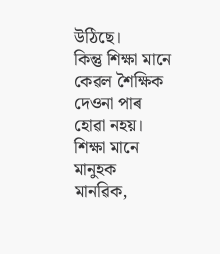উঠিছে।
কিন্তু শিক্ষা মানে কেৱল শৈক্ষিক দেওনা পাৰ হোৱা নহয়। শিক্ষা মানে মানুহক মানৱিক,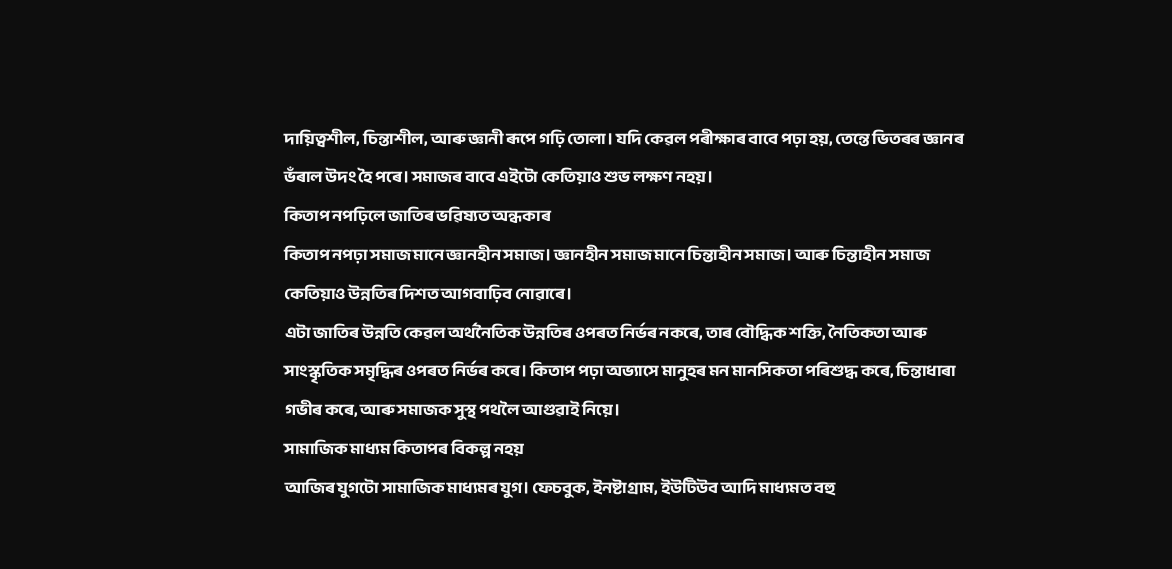দায়িত্বশীল, চিন্তাশীল, আৰু জ্ঞানী ৰূপে গঢ়ি তোলা। যদি কেৱল পৰীক্ষাৰ বাবে পঢ়া হয়, তেন্তে ভিতৰৰ জ্ঞানৰ ভঁৰাল উদং হৈ পৰে। সমাজৰ বাবে এইটো কেতিয়াও শুভ লক্ষণ নহয়।
কিতাপ নপঢ়িলে জাতিৰ ভৱিষ্যত অন্ধকাৰ
কিতাপ নপঢ়া সমাজ মানে জ্ঞানহীন সমাজ। জ্ঞানহীন সমাজ মানে চিন্তাহীন সমাজ। আৰু চিন্তাহীন সমাজ কেতিয়াও উন্নতিৰ দিশত আগবাঢ়িব নোৱাৰে।
এটা জাতিৰ উন্নতি কেৱল অৰ্থনৈতিক উন্নতিৰ ওপৰত নিৰ্ভৰ নকৰে, তাৰ বৌদ্ধিক শক্তি, নৈতিকতা আৰু সাংস্কৃতিক সমৃদ্ধিৰ ওপৰত নিৰ্ভৰ কৰে। কিতাপ পঢ়া অভ্যাসে মানুহৰ মন মানসিকতা পৰিশুদ্ধ কৰে, চিন্তাধাৰা গভীৰ কৰে, আৰু সমাজক সুস্থ পথলৈ আগুৱাই নিয়ে।
সামাজিক মাধ্যম কিতাপৰ বিকল্প নহয়
আজিৰ যুগটো সামাজিক মাধ্যমৰ যুগ। ফেচবুক, ইনষ্টাগ্ৰাম, ইউটিউব আদি মাধ্যমত বহু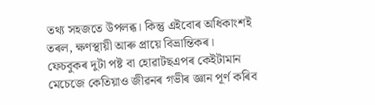তথ্য সহজতে উপলব্ধ। কিন্তু এইবোৰ অধিকাংশই তৰল, ক্ষণস্থায়ী আৰু প্ৰায়ে বিভ্ৰান্তিকৰ।
ফেচবুকৰ দুটা পষ্ট বা হোৱাটছএপৰ কেইটামান মেচেজে কেতিয়াও জীৱনৰ গভীৰ জ্ঞান পূৰ্ণ কৰিব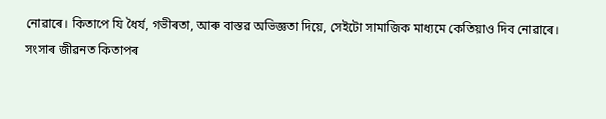নোৱাৰে। কিতাপে যি ধৈৰ্য, গভীৰতা, আৰু বাস্তৱ অভিজ্ঞতা দিয়ে, সেইটো সামাজিক মাধ্যমে কেতিয়াও দিব নোৱাৰে।
সংসাৰ জীৱনত কিতাপৰ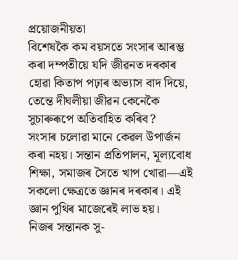প্ৰয়োজনীয়তা
বিশেষকৈ কম বয়সতে সংসাৰ আৰম্ভ কৰা দম্পতীয়ে যদি জীৱনত দৰকাৰ হোৱা কিতাপ পঢ়াৰ অভ্যাস বাদ দিয়ে, তেন্তে দীঘলীয়া জীৱন কেনেকৈ সুচাৰুৰূপে অতিবাহিত কৰিব?
সংসাৰ চলোৱা মানে কেৱল উপাৰ্জন কৰা নহয়। সন্তান প্ৰতিপালন, মূল্যবোধ শিক্ষা, সমাজৰ সৈতে খাপ খোৱা—এই সকলো ক্ষেত্ৰতে জ্ঞানৰ দৰকাৰ। এই জ্ঞান পুথিৰ মাজেৰেই লাভ হয়।
নিজৰ সন্তানক সু-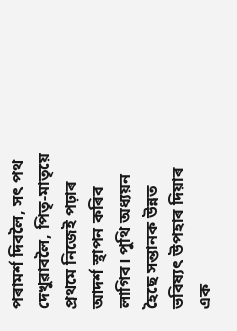পৰামৰ্শ দিবলৈ, সৎ পথ দেখুৱাবলৈ, পিতৃ-মাতৃয়ে প্ৰথমে নিজেই পঢ়াৰ আদৰ্শ স্থাপন কৰিব লাগিব। পুথি অধ্যয়ন হৈছে সন্তানক উন্নত ভবিষ্যৎ উপহাৰ দিয়াৰ এক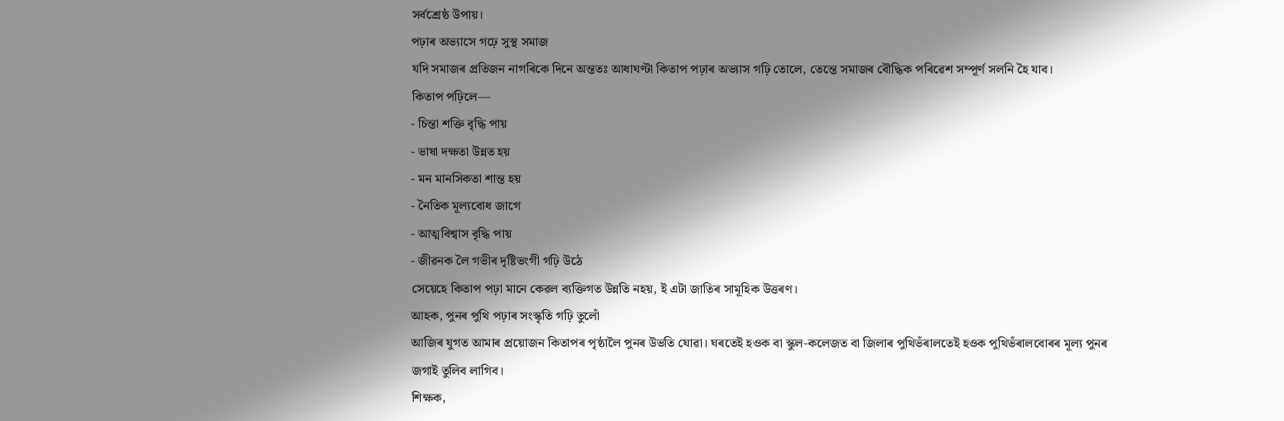সৰ্বশ্ৰেষ্ঠ উপায়।
পঢ়াৰ অভ্যাসে গঢ়ে সুস্থ সমাজ
যদি সমাজৰ প্ৰতিজন নাগৰিকে দিনে অন্ততঃ আধাঘণ্টা কিতাপ পঢ়াৰ অভ্যাস গঢ়ি তোলে, তেন্তে সমাজৰ বৌদ্ধিক পৰিৱেশ সম্পূৰ্ণ সলনি হৈ যাব।
কিতাপ পঢ়িলে—
- চিন্তা শক্তি বৃদ্ধি পায়
- ভাষা দক্ষতা উন্নত হয়
- মন মানসিকতা শান্ত হয়
- নৈতিক মূল্যবোধ জাগে
- আত্মবিশ্বাস বৃদ্ধি পায়
- জীৱনক লৈ গভীৰ দৃষ্টিভংগী গঢ়ি উঠে
সেয়েহে কিতাপ পঢ়া মানে কেৱল ব্যক্তিগত উন্নতি নহয়, ই এটা জাতিৰ সামূহিক উত্তৰণ।
আহক, পুনৰ পুথি পঢ়াৰ সংস্কৃতি গঢ়ি তুলোঁ
আজিৰ যুগত আমাৰ প্ৰয়োজন কিতাপৰ পৃষ্ঠালৈ পুনৰ উভতি যোৱা। ঘৰতেই হওক বা স্কুল-কলেজত বা জিলাৰ পুথিভঁৰালতেই হওক পুথিভঁৰালবোৰৰ মূল্য পুনৰ জগাই তুলিব লাগিব।
শিক্ষক,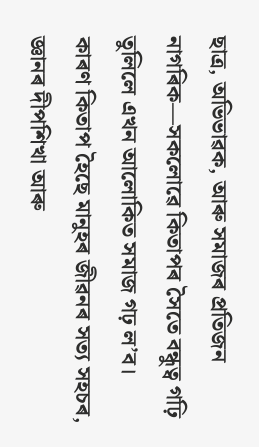ছাত্র, অভিভাৱক, আৰু সমাজৰ প্ৰতিজন নাগৰিক—সকলোৱে কিতাপৰ সৈতে বন্ধুত্ব গঢ়ি তুলিলে এখন আলোকিত সমাজ গঢ় ল’ব।
কাৰণ কিতাপ হৈছে মানুহৰ জীৱনৰ সত্য সহচৰ, জ্ঞানৰ দীপশিখা আৰু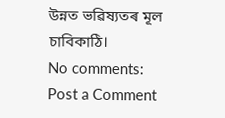উন্নত ভৱিষ্যতৰ মূল চাবিকাঠি।
No comments:
Post a Comment